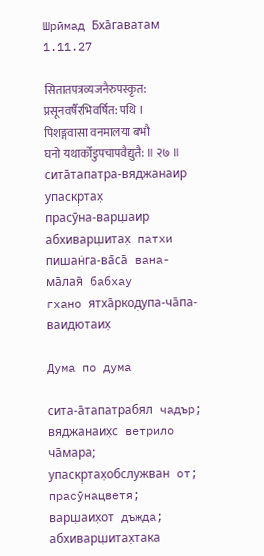Шрӣмад Бха̄гаватам 1.11.27

सितातपत्रव्यजनैरुपस्कृत:
प्रसूनवर्षैरभिवर्षित: पथि ।
पिशङ्गवासा वनमालया बभौ
घनो यथार्कोडुपचापवैद्युतै: ॥ २७ ॥
сита̄тапатра-вяджанаир упаскр̣тах̣
прасӯна-варш̣аир абхиварш̣итах̣ патхи
пишан̇га-ва̄са̄ вана-ма̄лая̄ бабхау
гхано ятха̄ркод̣упа-ча̄па-ваидютаих̣

Дума по дума

сита-а̄тапатрабял чадър; вяджанаих̣с ветрило ча̄мара; упаскр̣тах̣обслужван от; прасӯнацветя; варш̣аих̣от дъжда; абхиварш̣итах̣така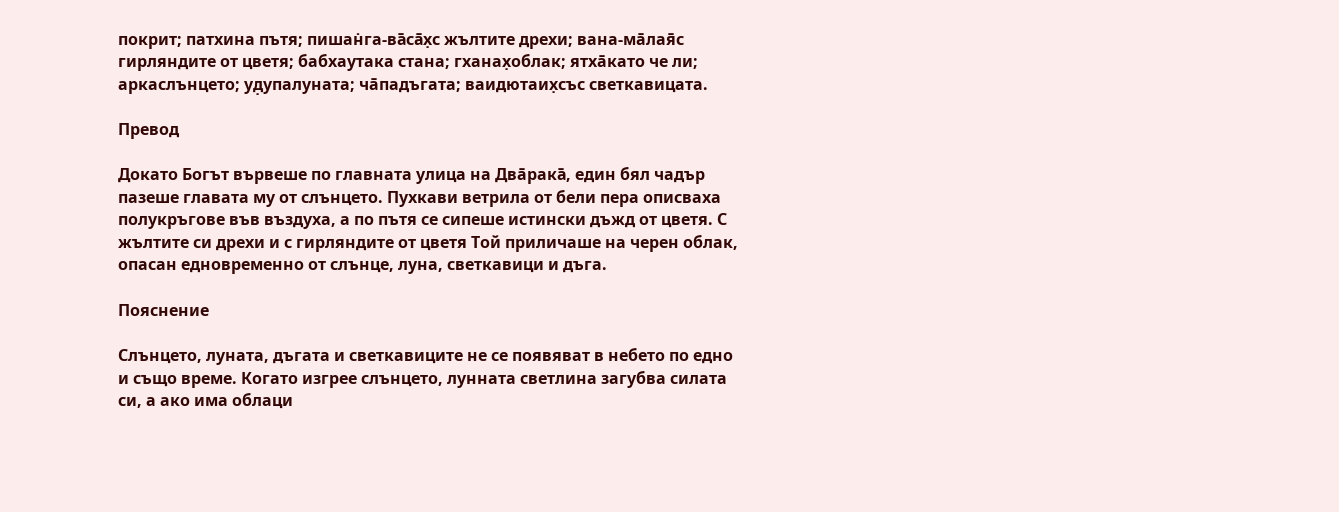покрит; патхина пътя; пишан̇га-ва̄са̄х̣с жълтите дрехи; вана-ма̄лая̄с гирляндите от цветя; бабхаутака стана; гханах̣облак; ятха̄като че ли; аркаслънцето; уд̣упалуната; ча̄падъгата; ваидютаих̣със светкавицата.

Превод

Докато Богът вървеше по главната улица на Два̄рака̄, един бял чадър пазеше главата му от слънцето. Пухкави ветрила от бели пера описваха полукръгове във въздуха, а по пътя се сипеше истински дъжд от цветя. С жълтите си дрехи и с гирляндите от цветя Той приличаше на черен облак, опасан едновременно от слънце, луна, светкавици и дъга.

Пояснение

Слънцето, луната, дъгата и светкавиците не се появяват в небето по едно и също време. Когато изгрее слънцето, лунната светлина загубва силата си, а ако има облаци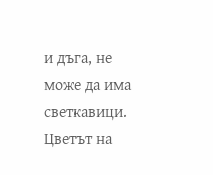и дъга, не може да има светкавици. Цветът на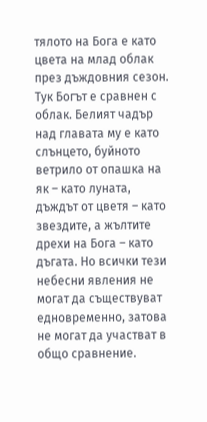тялото на Бога е като цвета на млад облак през дъждовния сезон. Тук Богът е сравнен с облак. Белият чадър над главата му е като слънцето, буйното ветрило от опашка на як – като луната, дъждът от цветя – като звездите, а жълтите дрехи на Бога – като дъгата. Но всички тези небесни явления не могат да съществуват едновременно, затова не могат да участват в общо сравнение.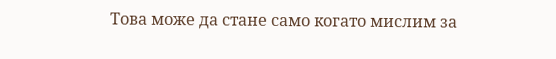Това може да стане само когато мислим за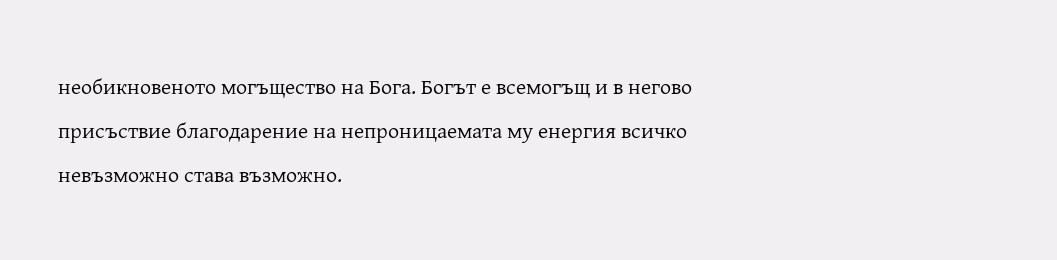необикновеното могъщество на Бога. Богът е всемогъщ и в негово присъствие благодарение на непроницаемата му енергия всичко невъзможно става възможно.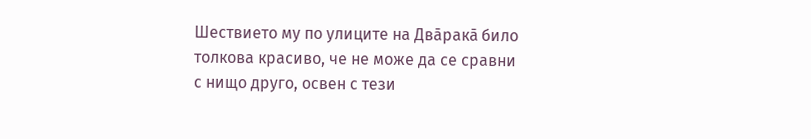Шествието му по улиците на Два̄рака̄ било толкова красиво, че не може да се сравни с нищо друго, освен с тези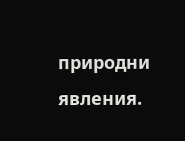природни явления.